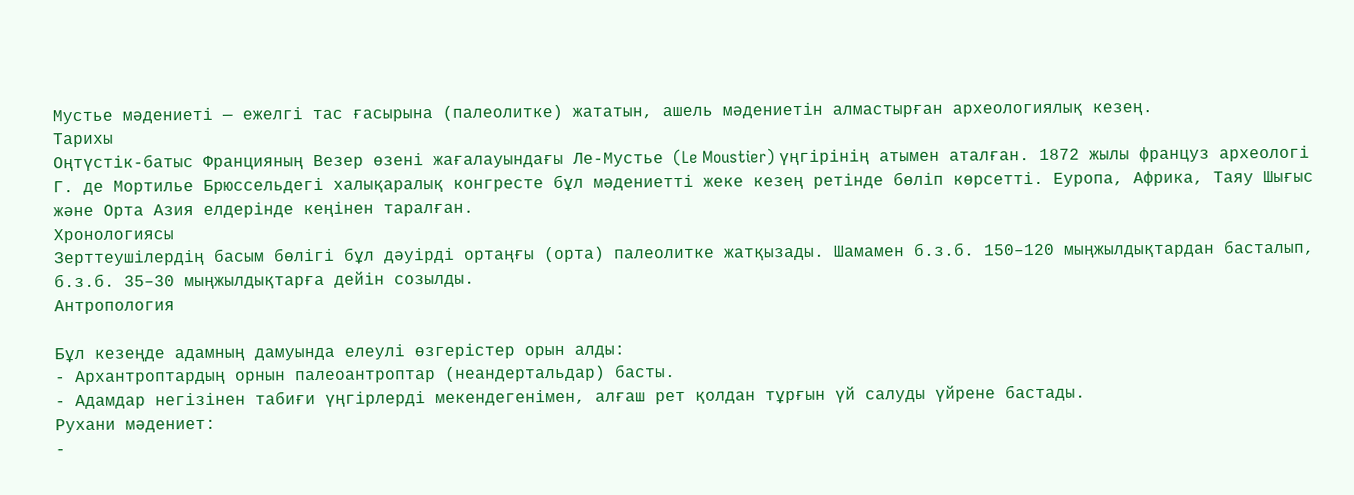Мустье мәдениеті — ежелгі тас ғасырына (палеолитке) жататын, ашель мәдениетін алмастырған археологиялық кезең.
Тарихы
Оңтүстік-батыс Францияның Везер өзені жағалауындағы Ле-Мустье (Le Moustier) үңгірінің атымен аталған. 1872 жылы француз археологі Г. де Мортилье Брюссельдегі халықаралық конгресте бұл мәдениетті жеке кезең ретінде бөліп көрсетті. Еуропа, Африка, Таяу Шығыс және Орта Азия елдерінде кеңінен таралған.
Хронологиясы
Зерттеушілердің басым бөлігі бұл дәуірді ортаңғы (орта) палеолитке жатқызады. Шамамен б.з.б. 150–120 мыңжылдықтардан басталып, б.з.б. 35–30 мыңжылдықтарға дейін созылды.
Антропология

Бұл кезеңде адамның дамуында елеулі өзгерістер орын алды:
- Архантроптардың орнын палеоантроптар (неандертальдар) басты.
- Адамдар негізінен табиғи үңгірлерді мекендегенімен, алғаш рет қолдан тұрғын үй салуды үйрене бастады.
Рухани мәдениет:
-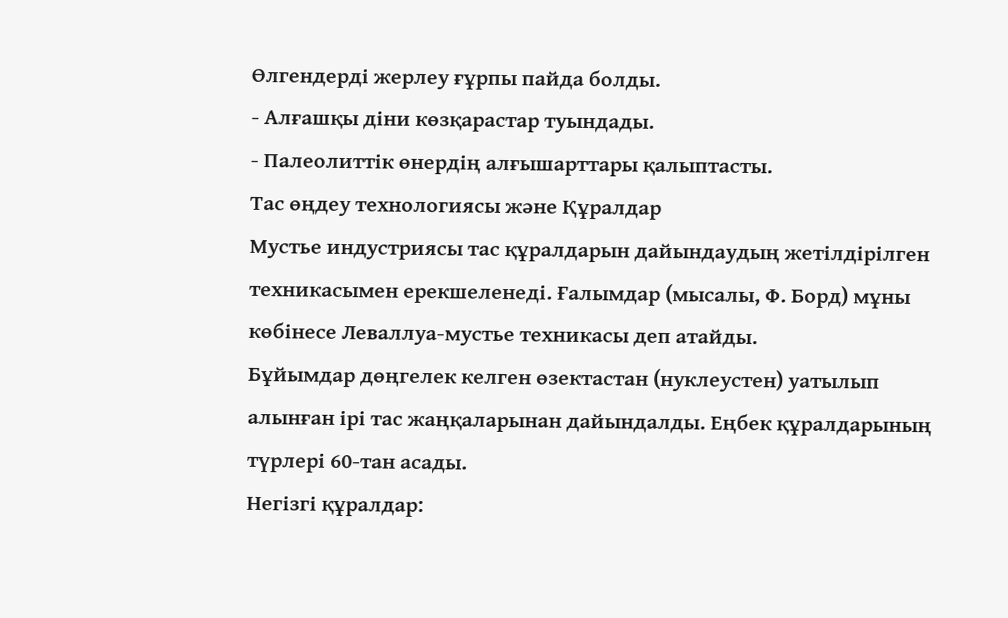Өлгендерді жерлеу ғұрпы пайда болды.
- Алғашқы діни көзқарастар туындады.
- Палеолиттік өнердің алғышарттары қалыптасты.
Тас өңдеу технологиясы және Құралдар
Мустье индустриясы тас құралдарын дайындаудың жетілдірілген техникасымен ерекшеленеді. Ғалымдар (мысалы, Ф. Борд) мұны көбінесе Леваллуа-мустье техникасы деп атайды.
Бұйымдар дөңгелек келген өзектастан (нуклеустен) уатылып алынған ірі тас жаңқаларынан дайындалды. Еңбек құралдарының түрлері 60-тан асады.
Негізгі құралдар: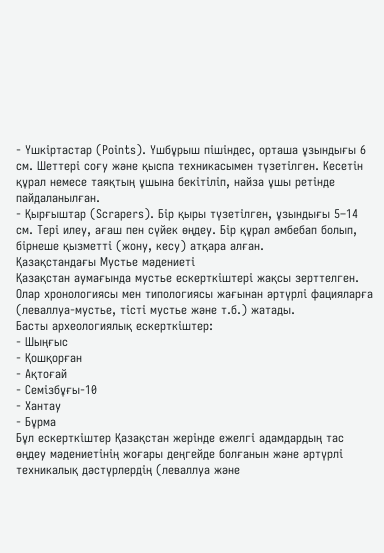- Үшкіртастар (Points). Үшбұрыш пішіндес, орташа ұзындығы 6 см. Шеттері соғу және қыспа техникасымен түзетілген. Кесетін құрал немесе таяқтың ұшына бекітіліп, найза ұшы ретінде пайдаланылған.
- Қырғыштар (Scrapers). Бір қыры түзетілген, ұзындығы 5–14 см. Тері илеу, ағаш пен сүйек өңдеу. Бір құрал әмбебап болып, бірнеше қызметті (жону, кесу) атқара алған.
Қазақстандағы Мустье мәдениеті
Қазақстан аумағында мустье ескерткіштері жақсы зерттелген. Олар хронологиясы мен типологиясы жағынан әртүрлі фацияларға (леваллуа-мустье, тісті мустье және т.б.) жатады.
Басты археологиялық ескерткіштер:
- Шыңғыс
- Қошқорған
- Ақтоғай
- Семізбұғы-10
- Хантау
- Бұрма
Бұл ескерткіштер Қазақстан жерінде ежелгі адамдардың тас өңдеу мәдениетінің жоғары деңгейде болғанын және әртүрлі техникалық дәстүрлердің (леваллуа және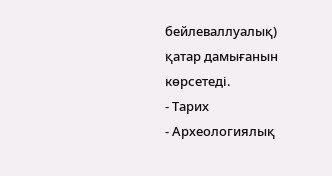бейлеваллуалық) қатар дамығанын көрсетеді.
- Тарих
- Археологиялық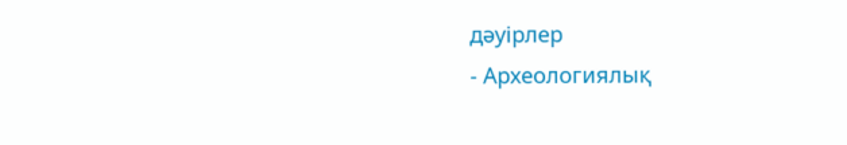дәуірлер
- Археологиялық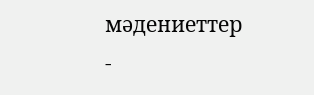мәдениеттер
-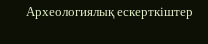Археологиялық ескерткіштер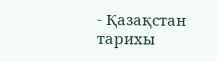- Қазақстан тарихы